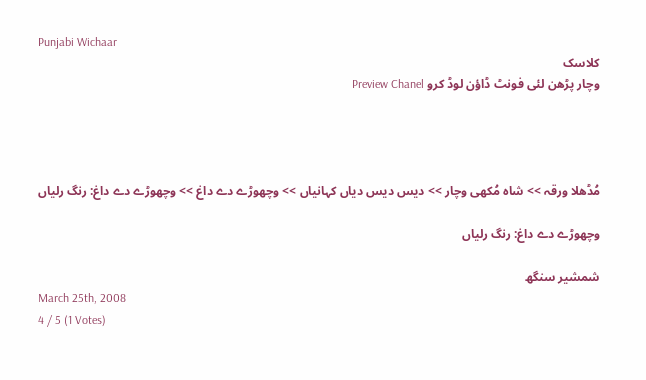Punjabi Wichaar
کلاسک
وچار پڑھن لئی فونٹ ڈاؤن لوڈ کرو Preview Chanel




مُڈھلا ورقہ >> شاہ مُکھی وچار >> دیس دیس دیاں کہانیاں >> وچھوڑے دے داغ >> وچھوڑے دے داغ: رنگ رلیاں

وچھوڑے دے داغ: رنگ رلیاں

شمشیر سنگھ
March 25th, 2008
4 / 5 (1 Votes)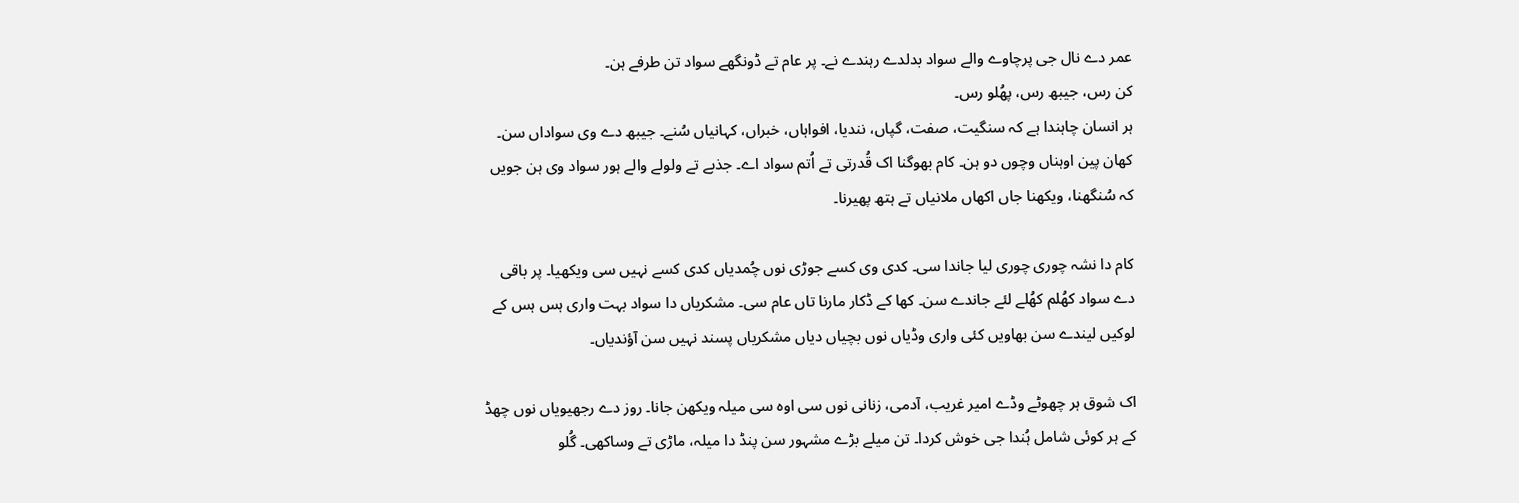عمر دے نال جی پرچاوے والے سواد بدلدے رہندے نے۔ پر عام تے ڈونگھے سواد تن طرفے ہن۔
کن رس، جیبھ رس، پھُلو رس۔
ہر انسان چاہندا ہے کہ سنگیت، صفت، گپاں، نندیا، افواہاں، خبراں، کہانیاں سُنے۔ جیبھ دے وی سواداں سن۔ کھان پین اوہناں وچوں دو ہن۔ کام بھوگنا اک قُدرتی تے اُتم سواد اے۔ جذبے تے ولولے والے ہور سواد وی ہن جویں کہ سُنگھنا، ویکھنا جاں اکھاں ملانیاں تے ہتھ پھیرنا۔

کام دا نشہ چوری چوری لیا جاندا سی۔ کدی وی کسے جوڑی نوں چُمدیاں کدی کسے نہیں سی ویکھیا۔ پر باقی دے سواد کھُلم کھُلے لئے جاندے سن۔ کھا کے ڈکار مارنا تاں عام سی۔ مشکریاں دا سواد بہت واری ہس ہس کے لوکیں لیندے سن بھاویں کئی واری وڈیاں نوں بچیاں دیاں مشکریاں پسند نہیں سن آؤندیاں۔

اک شوق ہر چھوٹے وڈے امیر غریب، آدمی، زنانی نوں سی اوہ سی میلہ ویکھن جانا۔ روز دے رجھیویاں نوں چھڈ کے ہر کوئی شامل ہُندا جی خوش کردا۔ تن میلے بڑے مشہور سن پنڈ دا میلہ، ماڑی تے وساکھی۔ گُلو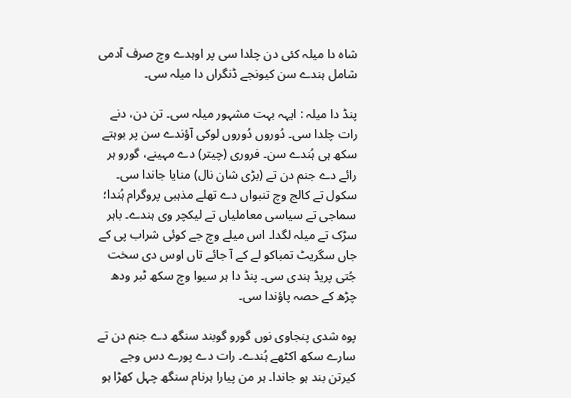شاہ دا میلہ کئی دن چلدا سی پر اوہدے وچ صرف آدمی شامل ہندے سن کیونجے ڈنگراں دا میلہ سی۔

پنڈ دا میلہ : ایہہ بہت مشہور میلہ سی۔ تن دن، دنے رات چلدا سی۔ دُوروں دُوروں لوکی آؤندے سن پر بوہتے سکھ ہی ہُندے سن۔ فروری (چیتر) دے مہینے، گورو ہر رائے دے جنم دن تے (بڑی شان نال) منایا جاندا سی۔ سکول تے کالج وچ تنبواں دے تھلے مذہبی پروگرام ہُندا؛ سماجی تے سیاسی معاملیاں تے لیکچر وی ہندے۔ باہر سڑک تے میلہ لگدا۔ اس میلے وچ جے کوئی شراب پی کے جاں سگریٹ تمباکو لے کے آ جائے تاں اوس دی سخت جُتی پریڈ ہندی سی۔ پنڈ دا ہر سیوا وچ سکھ ٹبر ودھ چڑھ کے حصہ پاؤندا سی۔

پوہ شدی پنجاوی نوں گورو گوبند سنگھ دے جنم دن تے سارے سکھ اکٹھے ہُندے۔ رات دے پورے دس وجے کیرتن بند ہو جاندا۔ ہر من پیارا ہرنام سنگھ چہل کھڑا ہو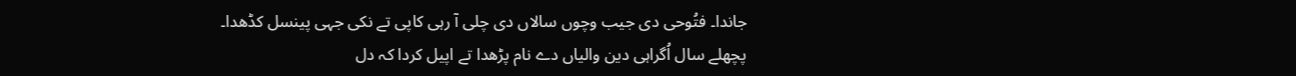جاندا۔ فتُوحی دی جیب وچوں سالاں دی چلی آ رہی کاپی تے نکی جہی پینسل کڈھدا۔ پچھلے سال اُگراہی دین والیاں دے نام پڑھدا تے اپیل کردا کہ دل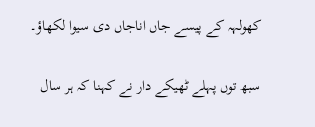کھولہہ کے پیسے جاں اناجاں دی سیوا لکھاؤ۔

سبھ توں پہلے ٹھیکے دار نے کہنا کہ ہر سال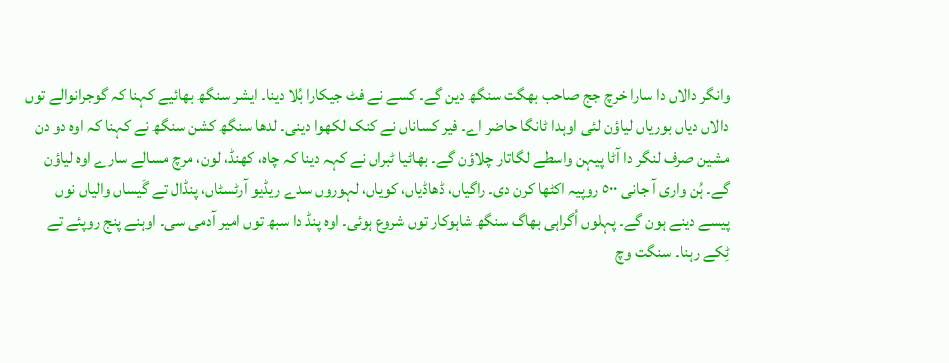وانگر دالاں دا سارا خرچ جج صاحب بھگت سنگھ دین گے۔ کسے نے فٹ جیکارا بُلا دینا۔ ایشر سنگھ بھائیے کہنا کہ گوجرانوالے توں دالاں دیاں بوریاں لیاؤن لئی اوہدا ٹانگا حاضر اے۔ فیر کساناں نے کنک لکھوا دینی۔ لدھا سنگھ کشن سنگھ نے کہنا کہ اوہ دو دن مشین صرف لنگر دا آٹا پیہن واسطے لگاتار چلاؤن گے۔ بھاٹیا ٹبراں نے کہہ دینا کہ چاہ، کھنڈ، لون، مرچ مسالے سارے اوہ لیاؤن گے۔ ہُن واری آ جانی ٥٠٠ روپیہ اکٹھا کرن دی۔ راگیاں، ڈھاڈیاں، کویاں، لہوروں سدے ریڈیو آرٹسٹاں، پنڈال تے گَیساں والیاں نوں پیسے دینے ہون گے۔ پہلوں اُگراہی بھاگ سنگھ شاہوکار توں شروع ہوئی۔ اوہ پنڈ دا سبھ توں امیر آدمی سی۔ اوہنے پنج روپئے تے ٹِکے رہنا۔ سنگت وچ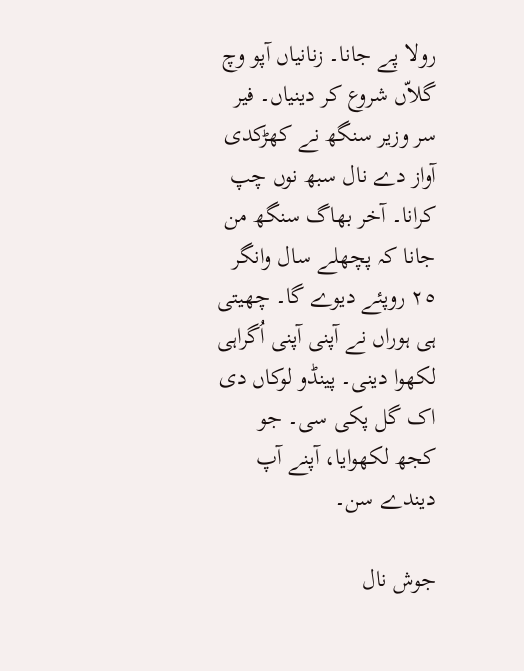رولا پے جانا۔ زنانیاں آپو وچ گلاّں شروع کر دینیاں۔ فیر سر وزیر سنگھ نے کھڑکدی آواز دے نال سبھ نوں چپ کرانا۔ آخر بھاگ سنگھ من جانا کہ پچھلے سال وانگر ٢٥ روپئے دیوے گا۔ چھیتی ہی ہوراں نے آپنی آپنی اُگراہی لکھوا دینی۔ پینڈو لوکاں دی اک گل پکی سی۔ جو کجھ لکھوایا، آپنے آپ دیندے سن۔

جوش نال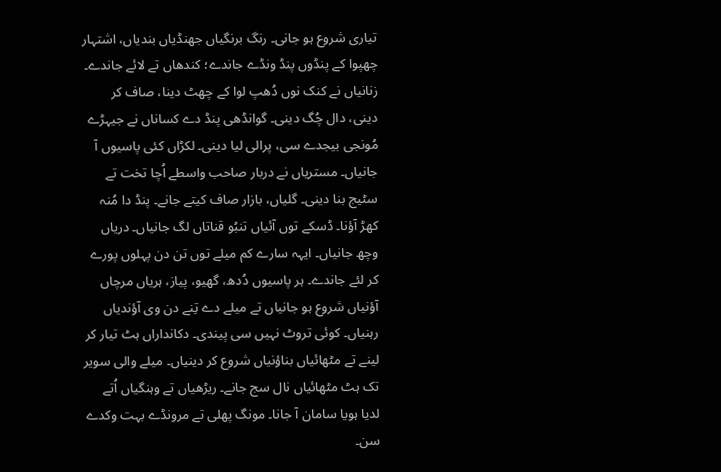تیاری شروع ہو جانی۔ رنگ برنگیاں جھنڈیاں بندیاں، اشتہار چھپوا کے پنڈوں پنڈ ونڈے جاندے؛ کندھاں تے لائے جاندے۔ زنانیاں نے کنک نوں دُھپ لوا کے چھٹ دینا، صاف کر دینی، دال چُگ دینی۔ گوانڈھی پنڈ دے کساناں نے جیہڑے مُونجی بیجدے سی، پرالی لیا دینی۔ لکڑاں کئی پاسیوں آ جانیاں۔ مستریاں نے دربار صاحب واسطے اُچا تخت تے سٹیج بنا دینی۔ گلیاں، بازار صاف کیتے جانے۔ پنڈ دا مُنہ کھڑ آؤنا۔ ڈسکے توں آئیاں تنبُو قناتاں لگ جانیاں۔ دریاں وچھ جانیاں۔ ایہہ سارے کم میلے توں تن دن پہلوں پورے کر لئے جاندے۔ ہر پاسیوں دُدھ، گھیو، پیاز، ہریاں مرچاں آؤنیاں شروع ہو جانیاں تے میلے دے تِنے دن وی آؤندیاں رہنیاں۔ کوئی تروٹ نہیں سی پیندی۔ دکانداراں ہٹ تیار کر لینے تے مٹھائیاں بناؤنیاں شروع کر دینیاں۔ میلے والی سویر تک ہٹ مٹھائیاں نال سج جانے۔ ریڑھیاں تے وہنگیاں اُتے لدیا ہویا سامان آ جانا۔ مونگ پھلی تے مرونڈے بہت وکدے سن۔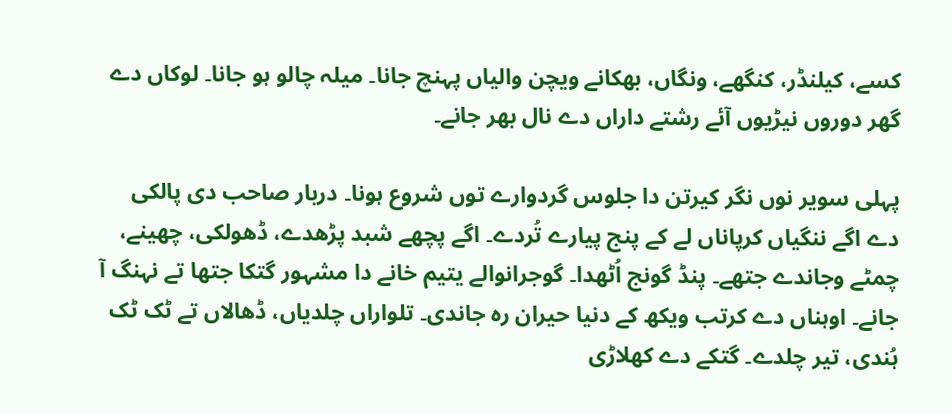کسے، کیلنڈر، کنگھے، ونگاں، بھکانے ویچن والیاں پہنچ جانا۔ میلہ چالو ہو جانا۔ لوکاں دے گھر دوروں نیڑیوں آئے رشتے داراں دے نال بھر جانے۔

پہلی سویر نوں نگر کیرتن دا جلوس گردوارے توں شروع ہونا۔ دربار صاحب دی پالکی دے اگے ننگیاں کرپاناں لے کے پنج پیارے تُردے۔ اگے پچھے شبد پڑھدے، ڈھولکی، چھینے، چمٹے وجاندے جتھے۔ پنڈ گونج اُٹھدا۔ گوجرانوالے یتیم خانے دا مشہور گتکا جتھا تے نہنگ آ جانے۔ اوہناں دے کرتب ویکھ کے دنیا حیران رہ جاندی۔ تلواراں چلدیاں، ڈھالاں تے ٹک ٹک ہُندی، تیر چلدے۔ گتکے دے کھلاڑی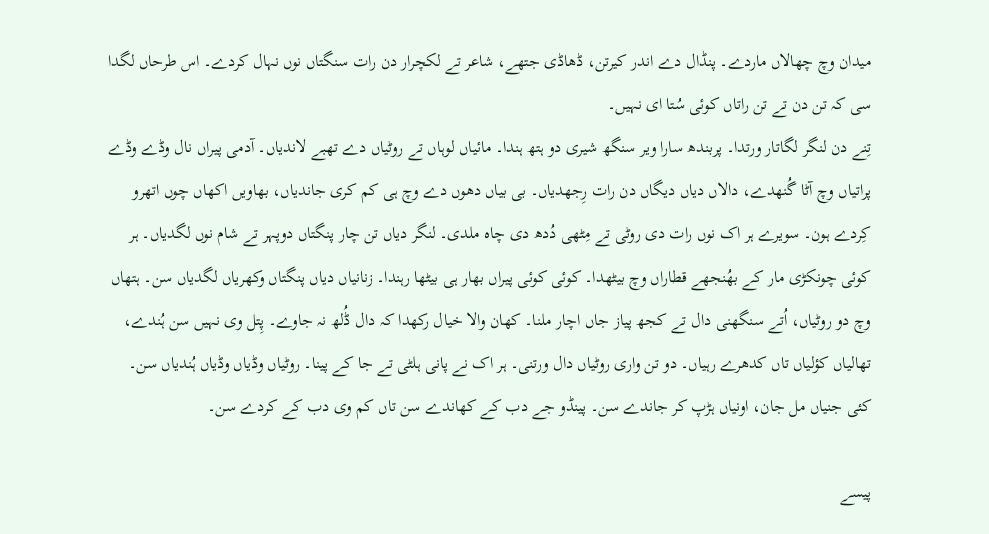میدان وچ چھالاں ماردے۔ پنڈال دے اندر کیرتن، ڈھاڈی جتھے، شاعر تے لکچرار دن رات سنگتاں نوں نہال کردے۔ اس طرحاں لگدا سی کہ تن دن تے تن راتاں کوئی سُتا ای نہیں۔
تِنے دن لنگر لگاتار ورتدا۔ پربندھ سارا ویر سنگھ شیری دو ہتھ ہندا۔ مائیاں لوہاں تے روٹیاں دے تھبے لاندیاں۔ آدمی پیراں نال وڈے وڈے پراتیاں وچ آٹا گُنھدے، دالاں دیاں دیگاں دن رات رِجھدیاں۔ بی بیاں دھوں دے وچ ہی کم کری جاندیاں، بھاویں اکھاں چوں اتھرو کِردے ہون۔ سویرے ہر اک نوں رات دی روٹی تے مِٹھی دُدھ دی چاہ ملدی۔ لنگر دیاں تن چار پنگتاں دوپہر تے شام نوں لگدیاں۔ ہر کوئی چونکڑی مار کے بھُنجھے قطاراں وچ بیٹھدا۔ کوئی کوئی پیراں بھار ہی بیٹھا رہندا۔ زنانیاں دیاں پنگتاں وکھریاں لگدیاں سن۔ ہتھاں وچ دو روٹیاں، اُتے سنگھنی دال تے کجھ پیاز جاں اچار ملنا۔ کھان والا خیال رکھدا کہ دال ڈُلھ نہ جاوے۔ پِتل وی نہیں سن ہُندے، تھالیاں کؤلیاں تاں کدھرے رہیاں۔ دو تن واری روٹیاں دال ورتنی۔ ہر اک نے پانی ہلٹی تے جا کے پینا۔ روٹیاں وڈیاں وڈیاں ہُندیاں سن۔ کئی جنیاں مل جان، اونیاں ہڑپ کر جاندے سن۔ پینڈو جے دب کے کھاندے سن تاں کم وی دب کے کردے سن۔

پیسے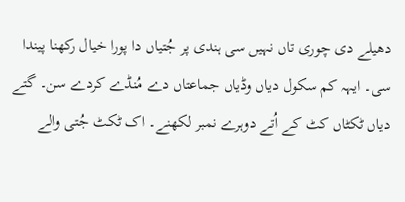دھیلے دی چوری تاں نہیں سی ہندی پر جُتیاں دا پورا خیال رکھنا پیندا سی۔ ایہہ کم سکول دیاں وڈیاں جماعتاں دے مُنڈے کردے سن۔ گتے دیاں ٹکٹاں کٹ کے اُتے دوہرے نمبر لکھنے۔ اک ٹکٹ جُتی والے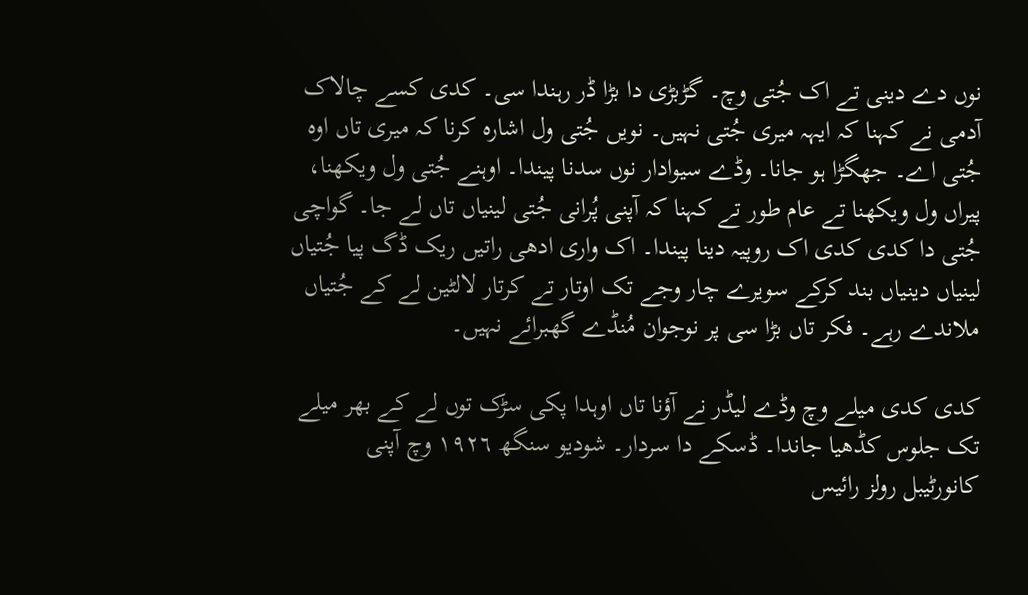نوں دے دینی تے اک جُتی وچ۔ گڑبڑی دا بڑا ڈر رہندا سی۔ کدی کسے چالاک آدمی نے کہنا کہ ایہہ میری جُتی نہیں۔ نویں جُتی ول اشارہ کرنا کہ میری تاں اوہ جُتی اے۔ جھگڑا ہو جانا۔ وڈے سیوادار نوں سدنا پیندا۔ اوہنے جُتی ول ویکھنا، پیراں ول ویکھنا تے عام طور تے کہنا کہ آپنی پُرانی جُتی لینیاں تاں لے جا۔ گواچی جُتی دا کدی کدی اک روپیہ دینا پیندا۔ اک واری ادھی راتیں ریک ڈگ پیا جُتیاں لینیاں دینیاں بند کرکے سویرے چار وجے تک اوتار تے کرتار لالٹین لے کے جُتیاں ملاندے رہے۔ فکر تاں بڑا سی پر نوجوان مُنڈے گھبرائے نہیں۔

کدی کدی میلے وچ وڈے لیڈر نے آؤنا تاں اوہدا پکی سڑک توں لے کے بھر میلے تک جلوس کڈھیا جاندا۔ ڈسکے دا سردار۔ شودیو سنگھ ١٩٢٦ وچ آپنی کانورٹیبل رولز رائیس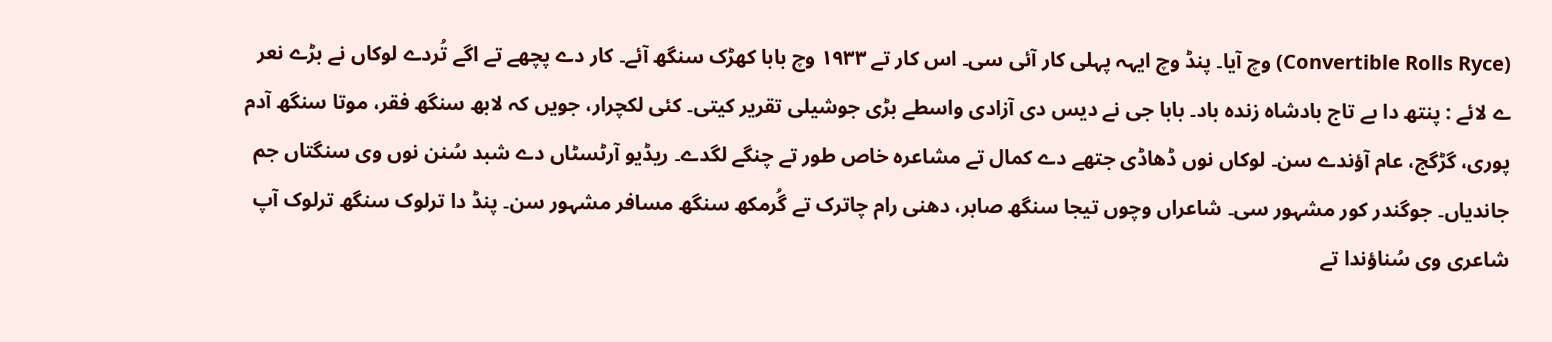(Convertible Rolls Ryce) وچ آیا۔ پنڈ وچ ایہہ پہلی کار آئی سی۔ اس کار تے ١٩٣٣ وچ بابا کھڑک سنگھ آئے۔ کار دے پچھے تے اگے تُردے لوکاں نے بڑے نعر ے لائے : پنتھ دا بے تاج بادشاہ زندہ باد۔ بابا جی نے دیس دی آزادی واسطے بڑی جوشیلی تقریر کیتی۔ کئی لکچرار، جویں کہ لابھ سنگھ فقر، موتا سنگھ آدم پوری، گڑگج، عام آؤندے سن۔ لوکاں نوں ڈھاڈی جتھے دے کمال تے مشاعرہ خاص طور تے چنگے لگدے۔ ریڈیو آرٹسٹاں دے شبد سُنن نوں وی سنگتاں جم جاندیاں۔ جوگندر کور مشہور سی۔ شاعراں وچوں تیجا سنگھ صابر، دھنی رام چاترک تے گُرمکھ سنگھ مسافر مشہور سن۔ پنڈ دا ترلوک سنگھ ترلوک آپ شاعری وی سُناؤندا تے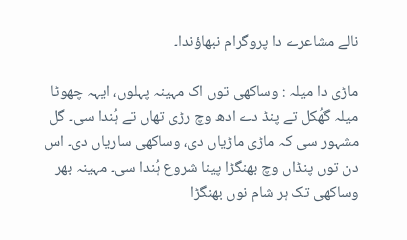نالے مشاعرے دا پروگرام نبھاؤندا۔

ماڑی دا میلہ : وساکھی توں اک مہینہ پہلوں، ایہہ چھوٹا میلہ گھُکل تے پنڈ دے ادھ وچ رڑی تھاں تے ہُندا سی۔ گل مشہور سی کہ ماڑی ماڑیاں دی، وساکھی ساریاں دی۔ اس دن توں پنڈاں وچ بھنگڑا پینا شروع ہُندا سی۔ مہینہ بھر وساکھی تک ہر شام نوں بھنگڑا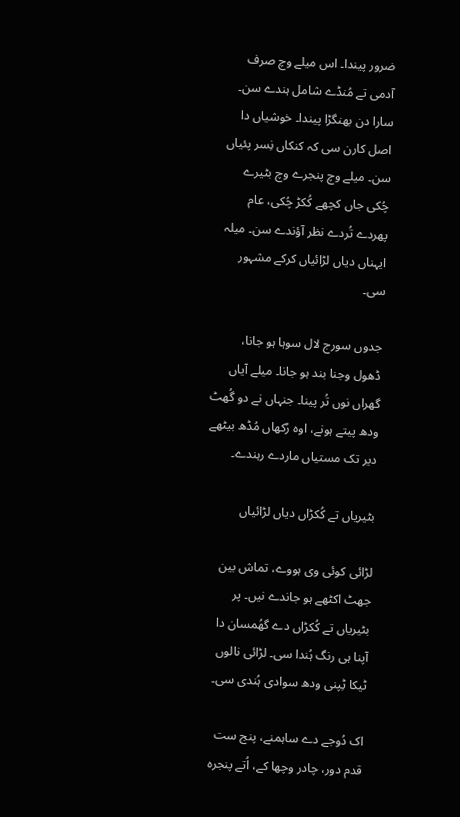ضرور پیندا۔ اس میلے وچ صرف آدمی تے مُنڈے شامل ہندے سن۔ سارا دن بھنگڑا پیندا۔ خوشیاں دا اصل کارن سی کہ کنکاں نِسر پئیاں سن۔ میلے وچ پنجرے وچ بٹیرے چُکی جاں کچھے کُکڑ چُکی، عام پھردے تُردے نظر آؤندے سن۔ میلہ ایہناں دیاں لڑائیاں کرکے مشہور سی۔

جدوں سورج لال سوہا ہو جانا، ڈھول وجنا بند ہو جانا۔ میلے آیاں گھراں نوں تُر پینا۔ جنہاں نے دو گُھٹ ودھ پیتے ہونے، اوہ رُکھاں مُڈھ بیٹھے دیر تک مستیاں ماردے رہندے۔

بٹیریاں تے کُکڑاں دیاں لڑائیاں

لڑائی کوئی وی ہووے، تماش بین جھٹ اکٹھے ہو جاندے نیں۔ پر بٹیریاں تے کُکڑاں دے گھُمسان دا آپنا ہی رنگ ہُندا سی۔ لڑائی نالوں ٹیکا ٹِپنی ودھ سوادی ہُندی سی۔

اک دُوجے دے ساہمنے، پنج ست قدم دور، چادر وچھا کے، اُتے پنجرہ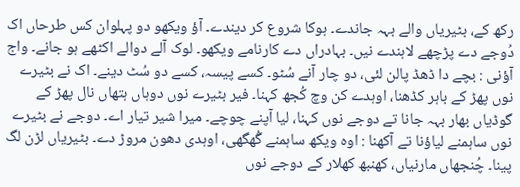رکھ کے، بٹیریاں والے بہہ جاندے۔ ہوکا شروع کر دیندے۔ آؤ ویکھو دو پہلوان کس طرحاں اک دُوجے دے پڑچھے لاہندے نیں۔ بہادراں دے کارنامے ویکھو۔ لوک آلے دوالے اکٹھے ہو جانے۔ واج آؤنی : بچے دا ڈھڈ پالن لئی، دو چار آنے سُٹو۔ کسے پیسہ، کسے دو سُٹ دینے۔ اک نے بٹیرے نوں پھڑ کے باہر کڈھنا، اوہدے کن وچ کُجھ کہنا۔ فیر بٹیرے نوں دوہاں ہتھاں نال پھڑ کے گوڈیاں بھار بہہ جانا تے دوجے نوں کہنا، لیا آپنے چوچے۔ میرا شیر تیار اے۔ دوجے نے بٹیرے نوں ساہمنے لیاؤنا تے آکھنا : اوہ ویکھ ساہمنے گُھگھی، اوہدی دھون مروڑ دے۔ بٹیریاں لڑن لگ پینا۔ چُنجھاں مارنیاں، کھنبھ کھلار کے دوجے نوں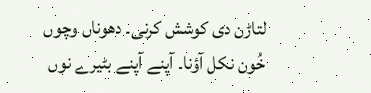لتاڑن دی کوشش کرنی۔ دھوناں وچوں خُون نکل آؤنا۔ آپنے آپنے بٹیرے نوں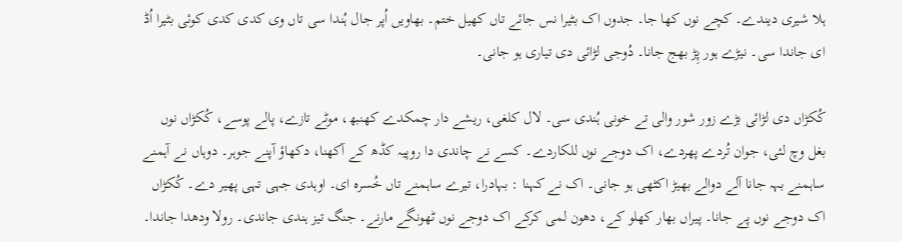ہلا شیری دیندے۔ کچے نوں کھا جا۔ جدوں اک بٹیرا نس جائے تاں کھیل ختم۔ بھاویں اُپر جال ہُندا سی تاں وی کدی کدی کوئی بٹیرا اُڈ ای جاندا سی۔ نیڑے ہور پِڑ بھج جانا۔ دُوجی لڑائی دی تیاری ہو جانی۔

کُکڑاں دی لڑائی بڑے زور شور والی تے خونی ہُندی سی۔ لال کلغی، ریشے دار چمکدے کھنبھ، موٹے تازے، پالے پوسے، کُکڑاں نوں بغل وچ لئی، جوان تُردے پھردے، اک دوجے نوں للکاردے۔ کسے نے چاندی دا روپیہ کڈھ کے آکھنا، دکھاؤ آپنے جوہر۔ دوہاں نے آہمنے ساہمنے بہہ جانا آلے دوالے بھیڑ اکٹھی ہو جانی۔ اک نے کہنا : بہادرا، تیرے ساہمنے تاں خُسرہ ای۔ اوہدی جہی تہی پھیر دے۔ کُکڑاں اک دوجے نوں پے جانا۔ پیراں بھار کھلو کے، دھون لمی کرکے اک دوجے نوں ٹھونگے مارنے۔ جنگ تیز ہندی جاندی۔ رولا ودھدا جاندا۔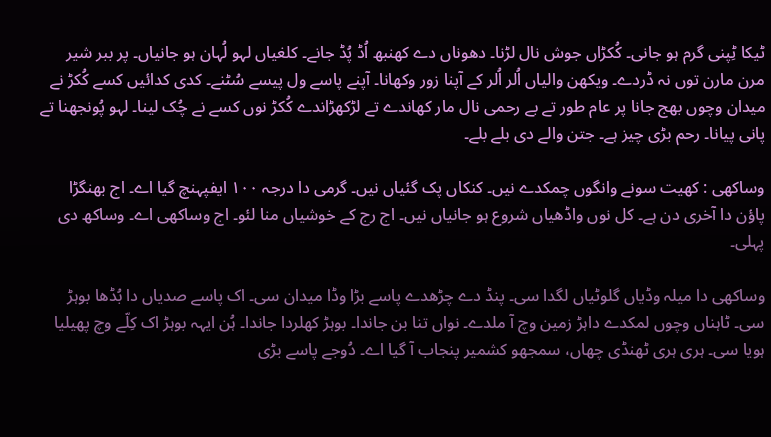ٹیکا ٹِپنی گرم ہو جانی۔ کُکڑاں جوش نال لڑنا۔ دھوناں دے کھنبھ اُڈ پُڈ جانے۔ کلغیاں لہو لُہان ہو جانیاں۔ پر ببر شیر مرن مارن توں نہ ڈردے۔ ویکھن والیاں اُلر اُلر کے آپنا زور وکھانا۔ آپنے پاسے ول پیسے سُٹنے۔ کدی کدائیں کسے کُکڑ نے میدان وچوں بھج جانا پر عام طور تے بے رحمی نال مار کھاندے تے لڑکھڑاندے کُکڑ نوں کسے نے چُک لینا۔ لہو پُونجھنا تے پانی پیانا۔ رحم بڑی چیز ہے۔ جتن والے دی بلے بلے۔

وساکھی : کھیت سونے وانگوں چمکدے نیں۔ کنکاں پک گئیاں نیں۔ گرمی دا درجہ ١٠٠ ایفپہنچ گیا اے۔ اج بھنگڑا پاؤن دا آخری دن ہے۔ کل نوں واڈھیاں شروع ہو جانیاں نیں۔ اج رج کے خوشیاں منا لئو۔ اج وساکھی اے۔ وساکھ دی پہلی۔

وساکھی دا میلہ وڈیاں گلوٹیاں لگدا سی۔ پنڈ دے چڑھدے پاسے بڑا وڈا میدان سی۔ اک پاسے صدیاں دا بُڈھا بوہڑ سی۔ ٹاہناں وچوں لمکدے داہڑ زمین وچ آ ملدے۔ نواں تنا بن جاندا۔ بوہڑ کھلردا جاندا۔ ہُن ایہہ بوہڑ اک کِلّے وچ پھیلیا ہویا سی۔ ہری ہری ٹھنڈی چھاں، سمجھو کشمیر پنجاب آ گیا اے۔ دُوجے پاسے بڑی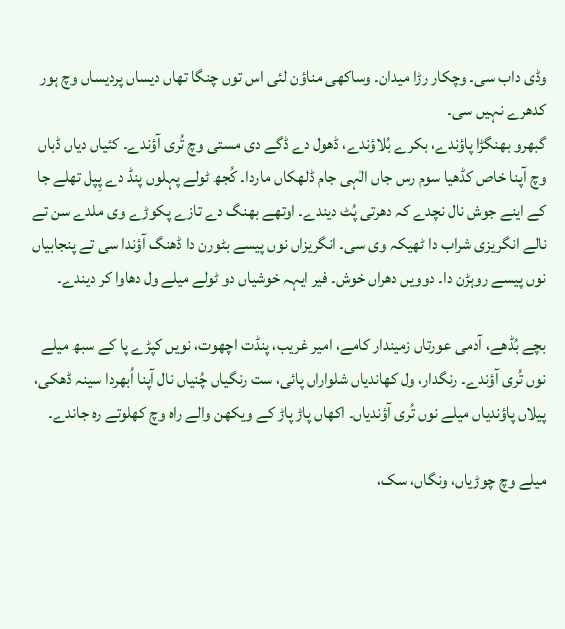وڈی داب سی۔ وچکار رڑا میدان۔ وساکھی مناؤن لئی اس توں چنگا تھاں دیساں پردیساں وچ ہور کدھرے نہیں سی۔
گبھرو بھنگڑا پاؤندے، بکرے بُلاؤندے، ڈھول دے ڈگے دی مستی وچ تُری آؤندے۔ کئیاں دیاں ڈباں وچ آپنا خاص کڈھیا سوم رس جاں الٰہی جام ڈلھکاں ماردا۔ کُجھ ٹولے پہلوں پنڈ دے پِپل تھلے جا کے اینے جوش نال نچدے کہ دھرتی پُٹ دیندے۔ اوتھے بھنگ دے تازے پکوڑے وی ملدے سن تے نالے انگریزی شراب دا ٹھیکہ وی سی۔ انگریزاں نوں پیسے بٹورن دا ڈھنگ آؤندا سی تے پنجابیاں نوں پیسے روہڑن دا۔ دوویں دھراں خوش۔ فیر ایہہ خوشیاں دو ٹولے میلے ول دھاوا کر دیندے۔

بچے بُڈھے، آدمی عورتاں زمیندار کامے، امیر غریب، پنڈت اچھوت، نویں کپڑے پا کے سبھ میلے نوں تُری آؤندے۔ رنگدار، ول کھاندیاں شلواراں پائی، ست رنگیاں چُنیاں نال آپنا اُبھردا سینہ ڈھکی، پیلاں پاؤندیاں میلے نوں تُری آؤندیاں۔ اکھاں پاڑ پاڑ کے ویکھن والے راہ وچ کھلوتے رہ جاندے۔

میلے وچ چوڑیاں، ونگاں، سک،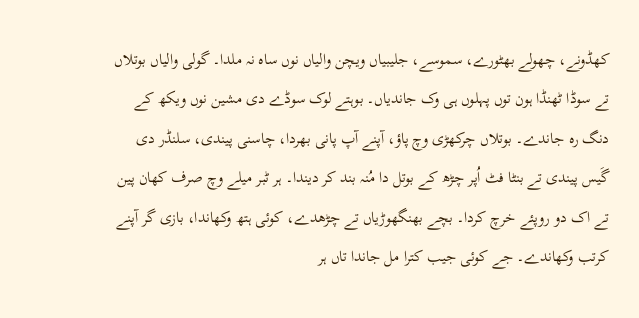کھڈونے، چھولے بھٹورے، سموسے، جلیبیاں ویچن والیاں نوں ساہ نہ ملدا۔ گولی والیاں بوتلاں تے سوڈا ٹھنڈا ہون توں پہلوں ہی وک جاندیاں۔ بوہتے لوک سوڈے دی مشین نوں ویکھ کے دنگ رہ جاندے۔ بوتلاں چرکھڑی وچ پاؤ، آپنے آپ پانی بھردا، چاسنی پیندی، سلنڈر دی گَیس پیندی تے بنٹا فٹ اُپر چڑھ کے بوتل دا مُنہ بند کر دیندا۔ ہر ٹبر میلے وچ صرف کھان پین تے اک دو روپئے خرچ کردا۔ بچے بھنگھوڑیاں تے چڑھدے، کوئی ہتھ وکھاندا، بازی گر آپنے کرتب وکھاندے۔ جے کوئی جیب کترا مل جاندا تاں ہر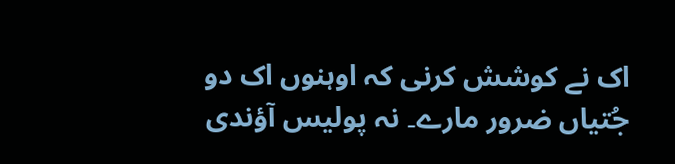اک نے کوشش کرنی کہ اوہنوں اک دو جُتیاں ضرور مارے۔ نہ پولیس آؤندی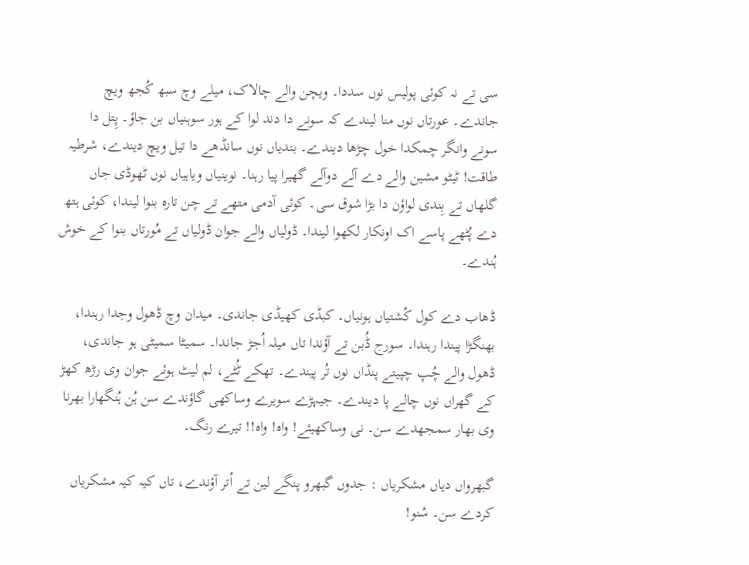سی تے نہ کوئی پولیس نوں سددا۔ ویچن والے چالاک، میلے وچ سبھ کُجھ ویچ جاندے۔ عورتاں نوں منا لیندے کہ سونے دا دند لوا کے ہور سوہنیاں بن جاؤ۔ پِتل دا سونے وانگر چمکدا خول چڑھا دیندے۔ بندیاں نوں سانڈھے دا تیل ویچ دیندے، شرطیہ طاقت! ٹیٹو مشین والے دے آلے دوآلے گھیرا پیا رہنا۔ نوینیاں ویاہیاں نوں ٹھوڈی جاں گلھاں تے بِندی لواؤن دا بڑا شوق سی۔ کوئی آدمی متھے تے چن تارہ بنوا لیندا، کوئی ہتھ دے پُٹھے پاسے اک اونکار لکھوا لیندا۔ ڈولیاں والے جوان ڈولیاں تے مُورتاں بنوا کے خوش ہُندے۔

ڈھاب دے کول کُشتیاں ہونیاں۔ کبڈی کھیڈی جاندی۔ میدان وچ ڈھول وجدا رہندا، بھنگڑا پیندا رہندا۔ سورج ڈُبن تے آؤندا تاں میلہ اُجڑ جاندا۔ سمیٹا سمیٹی ہو جاندی، ڈھول والے چُپ چپیتے پنڈاں نوں تُر پیندے۔ تھکے ٹُٹے، لم لیٹ ہوئے جوان وی رڑھ کھڑ کے گھراں نوں چالے پا دیندے۔ جیہڑے سویرے وساکھی گاؤندے سن ہُن ہُنگھارا بھرنا وی بھار سمجھدے سن۔ نی وساکھیئے! واہ! واہ!! تیرے رنگ۔

گبھرواں دیاں مشکریاں : جدوں گبھرو پنگے لین تے اُتر آؤندے، تاں کیہ کیہ مشکریاں کردے سن۔ سُنو!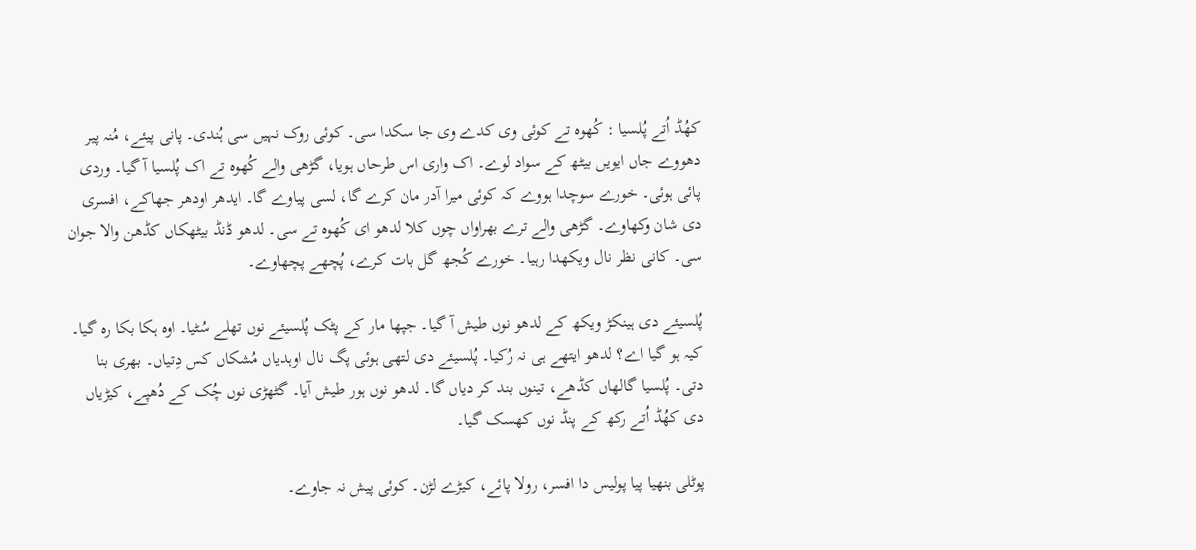کھُڈ اُتے پُلسیا : کُھوہ تے کوئی وی کدے وی جا سکدا سی۔ کوئی روک نہیں سی ہُندی۔ پانی پیئے، مُنہ پیر دھووے جاں ایویں بیٹھ کے سواد لوے۔ اک واری اس طرحاں ہویا، گڑھی والے کُھوہ تے اک پُلسیا آ گیا۔ وردی پائی ہوئی۔ خورے سوچدا ہووے کہ کوئی میرا آدر مان کرے گا، لسی پیاوے گا۔ ایدھر اودھر جھاکے، افسری دی شان وکھاوے۔ گڑھی والے ترے بھراواں چوں کلا لدھو ای کُھوہ تے سی۔ لدھو ڈنڈ بیٹھکاں کڈھن والا جوان سی۔ کانی نظر نال ویکھدا رہیا۔ خورے کُجھ گل بات کرے، پُچھے پچھاوے۔

پُلسیئے دی ہینکڑ ویکھ کے لدھو نوں طیش آ گیا۔ جپھا مار کے پٹک پُلسیئے نوں تھلے سُٹیا۔ اوہ ہکا بکا رہ گیا۔ کیہ ہو گیا اے؟ لدھو ایتھے ہی نہ رُکیا۔ پُلسیئے دی لتھی ہوئی پگ نال اوہدیاں مُشکاں کس دِتیاں۔ بھری بنا دتی۔ پُلسیا گالھاں کڈھے، تینوں بند کر دیاں گا۔ لدھو نوں ہور طیش آیا۔ گٹھڑی نوں چُک کے دُھپے، کیڑیاں دی کھُڈ اُتے رکھ کے پنڈ نوں کھسک گیا۔

پوٹلی بنھیا پیا پولیس دا افسر، رولا پائے، کیڑے لڑن۔ کوئی پیش نہ جاوے۔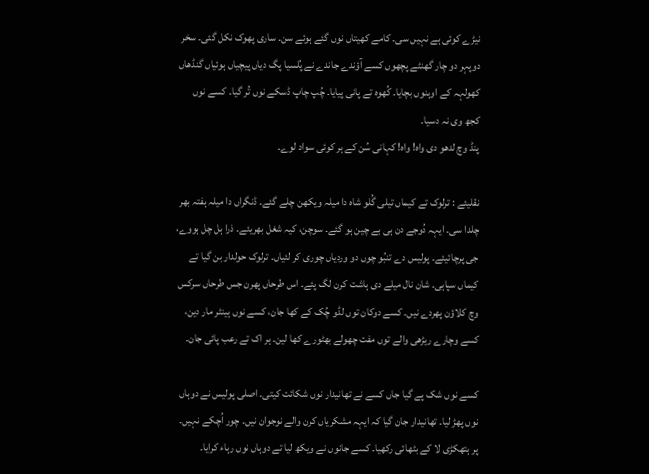نیڑے کوئی ہے نہیں سی۔ کامے کھیتاں نوں گئے ہوئے سن۔ ساری پھوک نکل گئی۔ سخر دوپہر دو چار گھنٹے پچھوں کسے آؤندے جاندے نے پُلسیا پگ دیاں پیچیاں ہوئیاں گنڈھاں کھولہہ کے اوہنوں بچایا۔ کُھوہ تے پانی پیایا۔ چُپ چاپ ڈسکے نوں تُر گیا۔ کسے نوں کجھ وی نہ دسیا۔
پنڈ وچ لدھو دی واہ! واہ! کہانی سُن کے ہر کوئی سواد لوے۔

نقلیئے : ترلوک تے کیماں تیلی گُلو شاہ دا میلہ ویکھن چلے گئے۔ ڈنگراں دا میلہ ہفتہ بھر چلدا سی۔ ایہہ دُوجے دن ہی بے چین ہو گئے۔ سوچن، کیہ شغل بھریئے۔ ذرا ہل چل ہووے، جی پرچائیئے۔ پولیس دے تنبُو چوں دو وردیاں چوری کر لئیاں۔ ترلوک حولدار بن گیا تے کیماں سپاہی۔ شان نال میلے دی ہاشت کرن لگ پئے۔ اس طرحاں پھرن جس طرحاں سرکس وچ کلاؤن پھردے نیں۔ کسے دوکان توں لڈو چُک کے کھا جان، کسے نوں ہینٹر مار دین، کسے وچارے ریڑھی والے توں مفت چھولے بھٹورے کھا لین۔ ہر اک تے رعب پائی جان۔

کسے نوں شک پے گیا جاں کسے نے تھانیدار نوں شکائت کیتی۔ اصلی پولیس نے دوہاں نوں پھڑ لیا۔ تھانیدار جان گیا کہ ایہہ مشکریاں کرن والے نوجوان نیں۔ چور اُچکے نہیں۔ پر ہتھکڑی لا کے بٹھائی رکھیا۔ کسے جانوں نے ویکھ لیا تے دوہاں نوں رہاء کرایا۔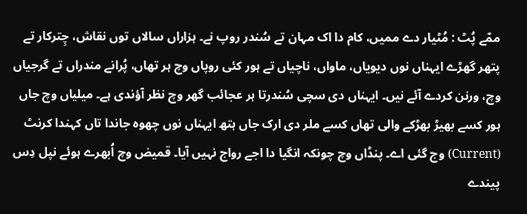ممّے پُٹ : مُٹیار دے ممیں، کام دا اک مہان تے سُندر روپ نے۔ ہزاراں سالاں توں نقاش، چِترکار تے پتھر گھڑے ایہناں نوں دیویاں، ماواں، ناچیاں تے ہور کئی روپاں وچ ہر تھاں، پُرانے مندراں تے گرجیاں وچ، ورنن کردے آئے نیں۔ ایہناں دی سچی سُندرتا ہر عجائب گھر وچ نظر آؤندی ہے۔ میلیاں وچ جاں ہور کسے بھیڑ بھڑکے والی تھاں کسے ملر دی ارک جاں ہتھ ایہناں نوں چھوہ جاندا تاں کہندا کرنٹ (Current) وج گئی اے۔ پنڈاں وچ چونکہ انگیا دا اجے رواج نہیں آیا۔ قمیض وچ اُبھرے ہوئے نپل دِس پیندے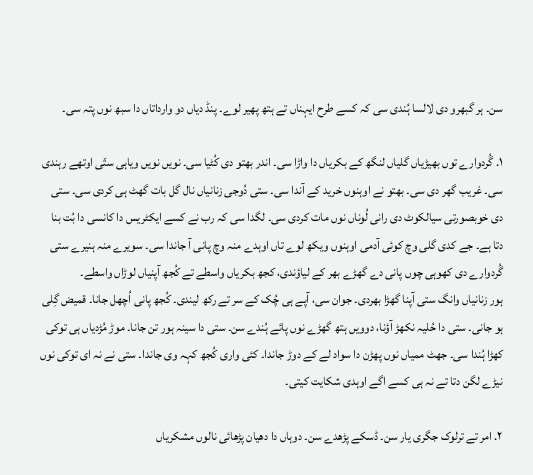سن۔ ہر گبھرو دی لالسا ہُندی سی کہ کسے طرح ایہناں تے ہتھ پھیر لوے۔ پنڈ دیاں دو وارداتاں دا سبھ نوں پتہ سی۔

١. گُردوارے توں بھیڑیاں گلیاں لنگھ کے بکریاں دا واڑا سی۔ اندر بھتو دی کُٹیا سی۔ نویں نویں ویاہی ستّی اوتھے رہندی سی۔ غریب گھر دی سی۔ بھتو نے اوہنوں خرید کے آندا سی۔ ستی دُوجی زنانیاں نال گل بات گھٹ ہی کردی سی۔ ستی دی خوبصورتی سیالکوٹ دی رانی لُوناں نوں مات کردی سی۔ لگدا سی کہ رب نے کسے ایکٹریس دا کانسی دا بُت بنا دتا ہے۔ جے کدی گلی وچ کوئی آدمی اوہنوں ویکھ لوے تاں اوہدے منہ وچ پانی آ جاندا سی۔ سویرے منہ ہنیرے ستی گُردوارے دی کھوہی چوں پانی دے گھڑے بھر کے لیاؤندی، کجھ بکریاں واسطے تے کُجھ آپنیاں لوڑاں واسطے۔
ہور زنانیاں وانگ ستی آپنا گھڑا بھردی۔ جوان سی، آپے ہی چُک کے سر تے رکھ لیندی۔ کُجھ پانی اُچھل جانا۔ قمیض گِلی ہو جانی۔ ستی دا حُلیہ نکھڑ آؤنا، دوویں ہتھ گھڑے نوں پائے ہُندے سن۔ ستی دا سینہ ہور تن جانا۔ موڑ مُڑدیاں ہی توکی کھڑا ہُندا سی۔ جھٹ ممیاں نوں پھڑن دا سواد لے کے دوڑ جاندا۔ کئی واری کُجھ کہہ وی جاندا۔ ستی نے نہ ای توکی نوں نیڑے لگن دتا تے نہ ہی کسے اگے اوہدی شکایت کیتی۔

٢. امر تے ترلوک جگری یار سن۔ ڈسکے پڑھدے سن۔ دوہاں دا دھیان پڑھائی نالوں مشکریاں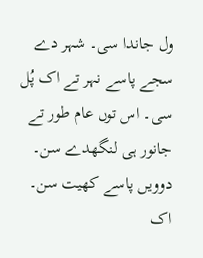ول جاندا سی۔ شہر دے سجے پاسے نہر تے اک پُل سی۔ اس توں عام طور تے جانور ہی لنگھدے سن۔ دوویں پاسے کھیت سن۔ اک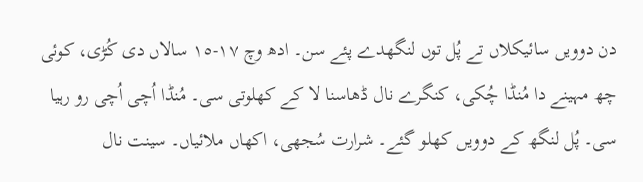دن دوویں سائیکلاں تے پُل توں لنگھدے پئے سن۔ ادھ وچ ١٧-١٥ سالاں دی کُڑی، کوئی چھ مہینے دا مُنڈا چُکی، کنگرے نال ڈھاسنا لا کے کھلوتی سی۔ مُنڈا اُچی اُچی رو رہیا سی۔ پُل لنگھ کے دوویں کھلو گئے۔ شرارت سُجھی، اکھاں ملائیاں۔ سینت نال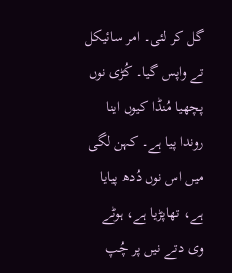گل کر لئی۔ امر سائیکل تے واپس گیا۔ کُڑی نوں پچھیا مُنڈا کیوں اینا روندا پیا ہے۔ کہن لگی میں اس نوں دُدھ پیایا ہے، تھاپڑیا ہے، ہوٹے وی دتے نیں پر چُپ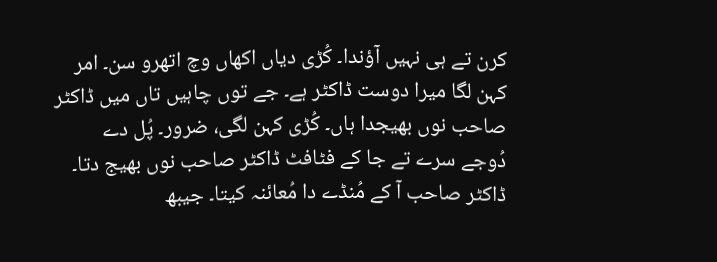کرن تے ہی نہیں آؤندا۔ کُڑی دیاں اکھاں وچ اتھرو سن۔ امر کہن لگا میرا دوست ڈاکٹر ہے۔ جے توں چاہیں تاں میں ڈاکٹر صاحب نوں بھیجدا ہاں۔ کُڑی کہن لگی، ضرور۔ پُل دے دُوجے سرے تے جا کے فٹافٹ ڈاکٹر صاحب نوں بھیج دتا۔ ڈاکٹر صاحب آ کے مُنڈے دا مُعائنہ کیتا۔ جیبھ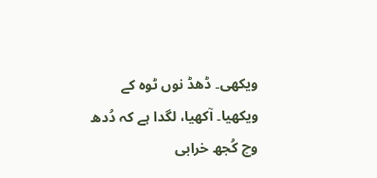ویکھی۔ ڈھڈ نوں ٹوہ کے ویکھیا۔ آکھیا، لگدا ہے کہ دُدھ وچ کُجھ خرابی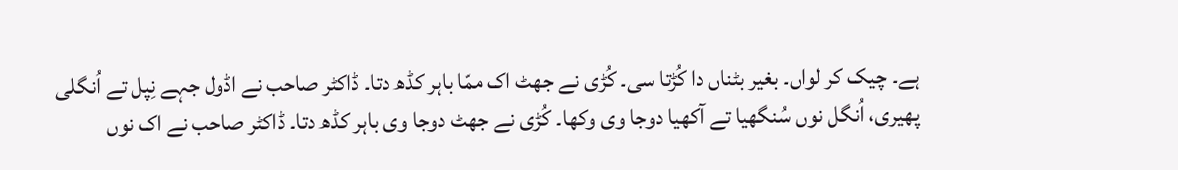ہے۔ چیک کر لواں۔ بغیر بٹناں دا کُڑتا سی۔ کُڑی نے جھٹ اک ممّا باہر کڈھ دتا۔ ڈاکٹر صاحب نے اڈول جہے نِپل تے اُنگلی پھیری، اُنگل نوں سُنگھیا تے آکھیا دوجا وی وکھا۔ کُڑی نے جھٹ دوجا وی باہر کڈھ دتا۔ ڈاکٹر صاحب نے اک نوں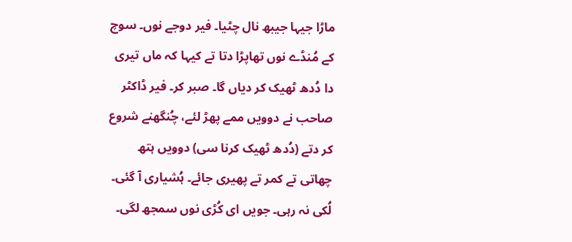ماڑا جیہا جیبھ نال چٹیا۔ فیر دوجے نوں۔ سوچ کے مُنڈے نوں تھاپڑا دتا تے کیہا کہ ماں تیری دا دُدھ ٹھیک کر دیاں گا۔ صبر کر۔ فیر ڈاکٹر صاحب نے دوویں ممے پھڑ لئے، چُنگھنے شروع کر دتے (دُدھ ٹھیک کرنا سی) دوویں ہتھ چھاتی تے کمر تے پھیری جائے۔ ہُشیاری آ گئی۔ لُکی نہ رہی۔ جویں ای کُڑی نوں سمجھ لگی۔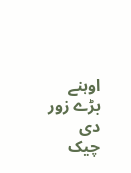اوہنے بڑے زور دی چیک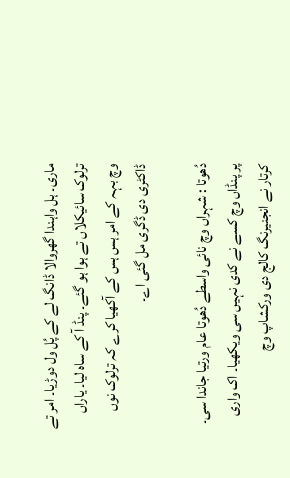ماری۔ ہل واہندا گھروالا ڈانگ لے کے پُل ول دوڑیا۔ امر تے ترلوک سائیکلاں تے ہوا ہو گئے۔ پنڈ آ کے ساہ لیا۔ یاراں وچ بہہ کے امر ہس ہس کے آکھیا کرے کہ ترلوک نوں ڈاکٹری دی ڈگری مل گئی اے۔

دُھوتا : شہراں وچ نائی واسطے دُھوتا عام ورتیا جاندا سی۔ پر پنڈاں وچ کسے نے کدی نہیں سی ویکھیا۔ اک واری کرتار نے انجنیرنگ کالج دی ورکشاپ وچ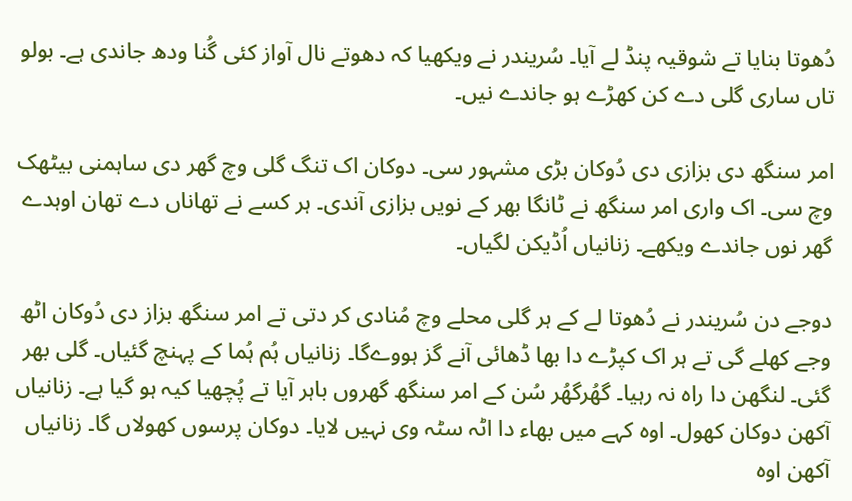دُھوتا بنایا تے شوقیہ پنڈ لے آیا۔ سُریندر نے ویکھیا کہ دھوتے نال آواز کئی گُنا ودھ جاندی ہے۔ بولو تاں ساری گلی دے کن کھڑے ہو جاندے نیں۔

امر سنگھ دی بزازی دی دُوکان بڑی مشہور سی۔ دوکان اک تنگ گلی وچ گھر دی ساہمنی بیٹھک وچ سی۔ اک واری امر سنگھ نے ٹانگا بھر کے نویں بزازی آندی۔ ہر کسے نے تھاناں دے تھان اوہدے گھر نوں جاندے ویکھے۔ زنانیاں اُڈیکن لگیاں۔

دوجے دن سُریندر نے دُھوتا لے کے ہر گلی محلے وچ مُنادی کر دتی تے امر سنگھ بزاز دی دُوکان اٹھ وجے کھلے گی تے ہر اک کپڑے دا بھا ڈھائی آنے گز ہووےگا۔ زنانیاں ہُم ہُما کے پہنچ گئیاں۔ گلی بھر گئی۔ لنگھن دا راہ نہ رہیا۔ گھُرگھُر سُن کے امر سنگھ گھروں باہر آیا تے پُچھیا کیہ ہو گیا ہے۔ زنانیاں آکھن دوکان کھول۔ اوہ کہے میں بھاء دا اٹہ سٹہ وی نہیں لایا۔ دوکان پرسوں کھولاں گا۔ زنانیاں آکھن اوہ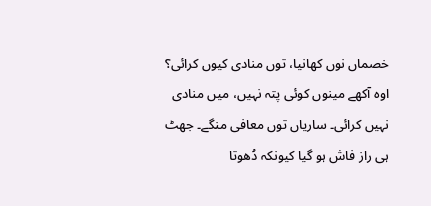خصماں نوں کھانیا، توں منادی کیوں کرائی؟ اوہ آکھے مینوں کوئی پتہ نہیں، میں منادی نہیں کرائی۔ ساریاں توں معافی منگے۔ جھٹ ہی راز فاش ہو گیا کیونکہ دُھوتا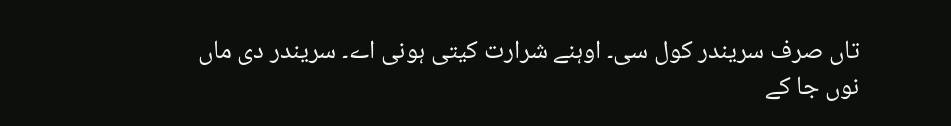تاں صرف سریندر کول سی۔ اوہنے شرارت کیتی ہونی اے۔ سریندر دی ماں نوں جا کے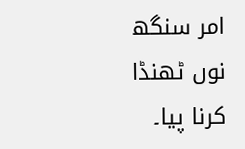امر سنگھ نوں ٹھنڈا کرنا پیا۔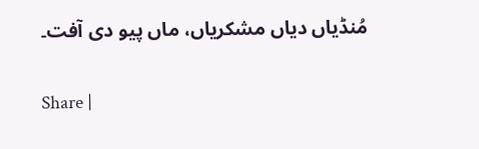مُنڈیاں دیاں مشکریاں، ماں پیو دی آفت۔

Share |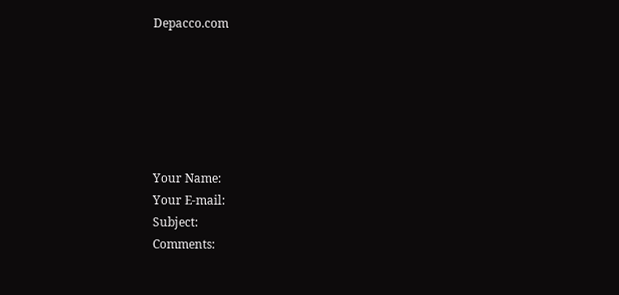Depacco.com






Your Name:
Your E-mail:
Subject:
Comments: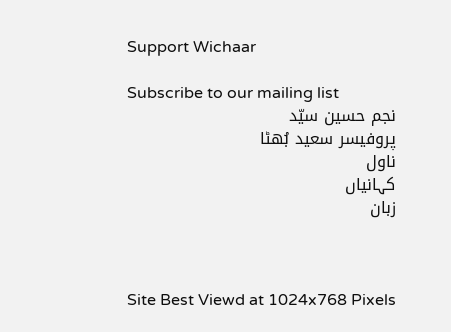Support Wichaar

Subscribe to our mailing list
نجم حسین سیّد
پروفیسر سعید بُھٹا
ناول
کہانیاں
زبان



Site Best Viewd at 1024x768 Pixels